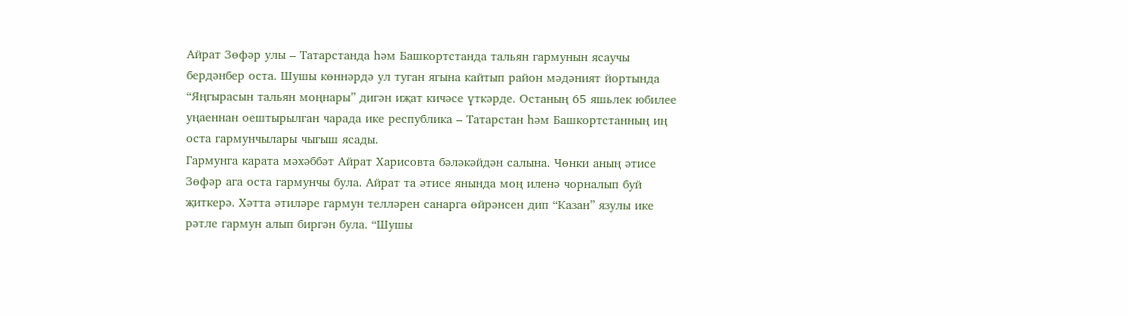Айрат Зөфәр улы – Татарстанда һәм Башкортстанда тальян гармунын ясаучы бердәнбер оста. Шушы көннәрдә ул туган ягына кайтып район мәдәният йортында “Яңгырасын тальян моңнары” дигән иҗат кичәсе үткәрде. Останың 65 яшьлек юбилее уңаеннан оештырылган чарада ике республика – Татарстан һәм Башкортстанның иң оста гармунчылары чыгыш ясады.
Гармунга карата мәхәббәт Айрат Харисовта бәләкәйдән салына. Чөнки аның әтисе Зөфәр ага оста гармунчы була. Айрат та әтисе янында моң иленә чорналып буй җиткерә. Хәтта әтиләре гармун телләрен санарга өйрәнсен дип “Казан” язулы ике рәтле гармун алып биргән була. “Шушы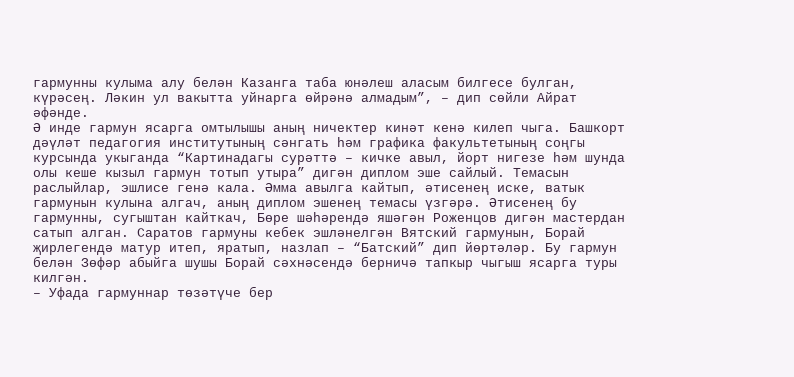гармунны кулыма алу белән Казанга таба юнәлеш аласым билгесе булган, күрәсең. Ләкин ул вакытта уйнарга өйрәнә алмадым”, – дип сөйли Айрат әфәнде.
Ә инде гармун ясарга омтылышы аның ничектер кинәт кенә килеп чыга. Башкорт дәүләт педагогия институтының сәнгать һәм графика факультетының соңгы курсында укыганда “Картинадагы сурәттә – кичке авыл, йорт нигезе һәм шунда олы кеше кызыл гармун тотып утыра” дигән диплом эше сайлый. Темасын раслыйлар, эшлисе генә кала. Әмма авылга кайтып, әтисенең иске, ватык гармунын кулына алгач, аның диплом эшенең темасы үзгәрә. Әтисенең бу гармунны, сугыштан кайткач, Бөре шәһәрендә яшәгән Роженцов дигән мастердан сатып алган. Саратов гармуны кебек эшләнелгән Вятский гармунын, Борай җирлегендә матур итеп, яратып, назлап – “Батский” дип йөртәләр. Бу гармун белән Зөфәр абыйга шушы Борай сәхнәсендә берничә тапкыр чыгыш ясарга туры килгән.
– Уфада гармуннар төзәтүче бер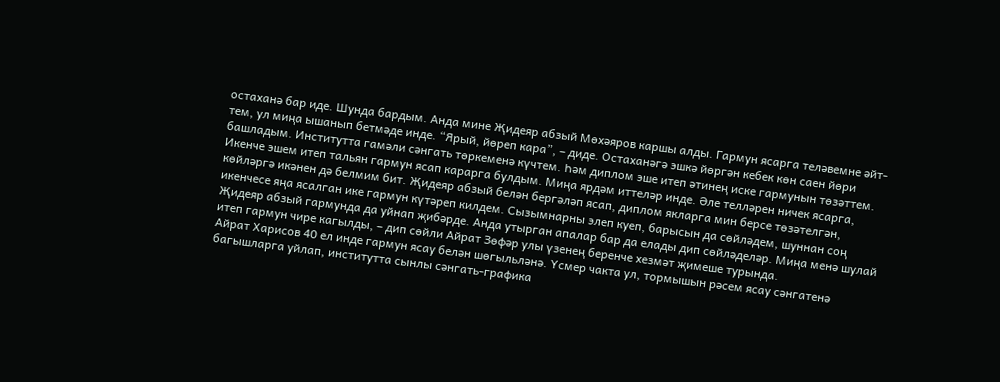остаханә бар иде. Шунда бардым. Анда мине Җидеяр абзый Мөхәяров каршы алды. Гармун ясарга теләвемне әйт-тем, ул миңа ышанып бетмәде инде. “Ярый, йөреп кара”, – диде. Остаханәгә эшкә йөргән кебек көн саен йөри башладым. Институтта гамәли сәнгать төркеменә күчтем. Һәм диплом эше итеп әтинең иске гармунын төзәттем. Икенче эшем итеп тальян гармун ясап карарга булдым. Миңа ярдәм иттеләр инде. Әле телләрен ничек ясарга, көйләргә икәнен дә белмим бит. Җидеяр абзый белән бергәләп ясап, диплом якларга мин берсе төзәтелгән, икенчесе яңа ясалган ике гармун күтәреп килдем. Сызымнарны элеп куеп, барысын да сөйләдем, шуннан соң Җидеяр абзый гармунда да уйнап җибәрде. Анда утырган апалар бар да елады дип сөйләделәр. Миңа менә шулай итеп гармун чире кагылды, – дип сөйли Айрат Зөфәр улы үзенең беренче хезмәт җимеше турында.
Айрат Харисов 40 ел инде гармун ясау белән шөгыльләнә. Үсмер чакта ул, тормышын рәсем ясау сәнгатенә багышларга уйлап, институтта сынлы сәнгать-графика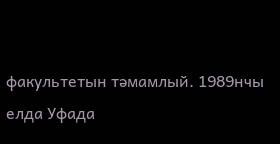факультетын тәмамлый. 1989нчы елда Уфада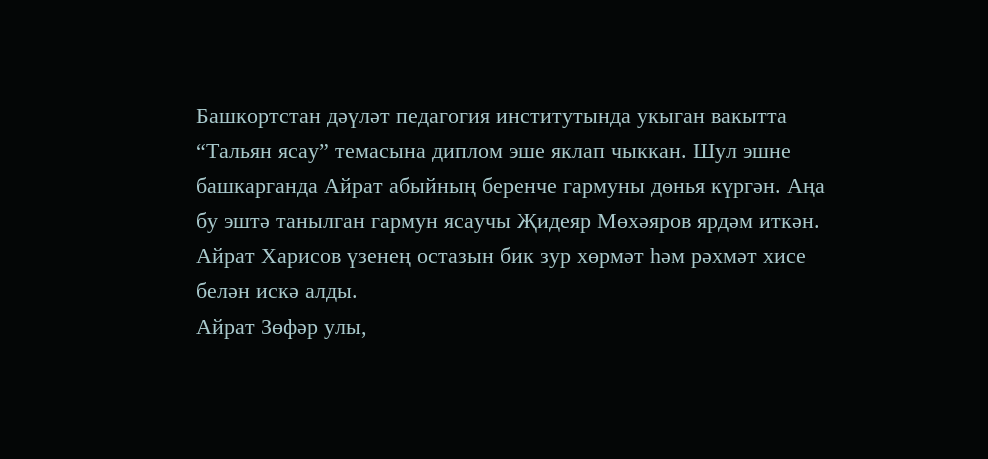Башкортстан дәүләт педагогия институтында укыган вакытта “Тальян ясау” темасына диплом эше яклап чыккан. Шул эшне башкарганда Айрат абыйның беренче гармуны дөнья күргән. Аңа бу эштә танылган гармун ясаучы Җидеяр Мөхәяров ярдәм иткән. Айрат Харисов үзенең остазын бик зур хөрмәт һәм рәхмәт хисе белән искә алды.
Айрат Зөфәр улы,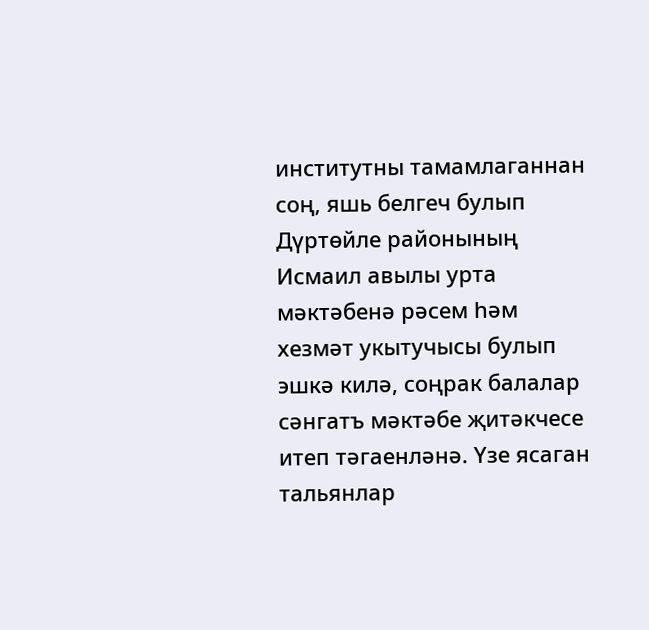институтны тамамлаганнан соң, яшь белгеч булып Дүртөйле районының Исмаил авылы урта мәктәбенә рәсем һәм хезмәт укытучысы булып эшкә килә, соңрак балалар сәнгатъ мәктәбе җитәкчесе итеп тәгаенләнә. Үзе ясаган тальянлар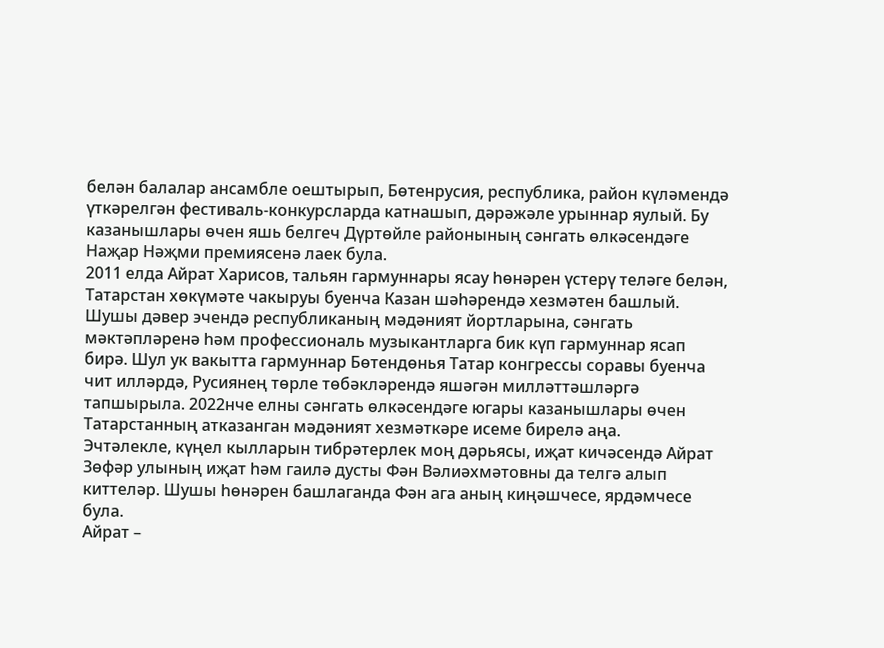белән балалар ансамбле оештырып, Бөтенрусия, республика, район күләмендә үткәрелгән фестиваль-конкурсларда катнашып, дәрәжәле урыннар яулый. Бу казанышлары өчен яшь белгеч Дүртөйле районының сәнгать өлкәсендәге Наҗар Нәҗми премиясенә лаек була.
2011 елда Айрат Харисов, тальян гармуннары ясау һөнәрен үстерү теләге белән, Татарстан хөкүмәте чакыруы буенча Казан шәһәрендә хезмәтен башлый. Шушы дәвер эчендә республиканың мәдәният йортларына, сәнгать мәктәпләренә һәм профессиональ музыкантларга бик күп гармуннар ясап бирә. Шул ук вакытта гармуннар Бөтендөнья Татар конгрессы соравы буенча чит илләрдә, Русиянең төрле төбәкләрендә яшәгән милләттәшләргә тапшырыла. 2022нче елны сәнгать өлкәсендәге югары казанышлары өчен Татарстанның атказанган мәдәният хезмәткәре исеме бирелә аңа.
Эчтәлекле, күңел кылларын тибрәтерлек моң дәрьясы, иҗат кичәсендә Айрат Зөфәр улының иҗат һәм гаилә дусты Фән Вәлиәхмәтовны да телгә алып киттеләр. Шушы һөнәрен башлаганда Фән ага аның киңәшчесе, ярдәмчесе була.
Айрат –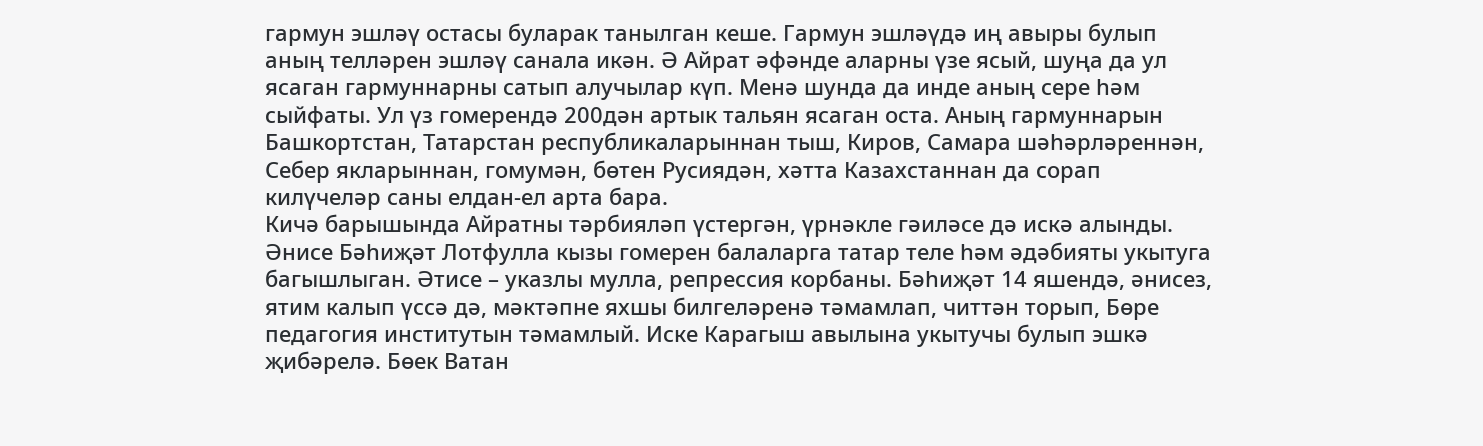гармун эшләү остасы буларак танылган кеше. Гармун эшләүдә иң авыры булып аның телләрен эшләү санала икән. Ә Айрат әфәнде аларны үзе ясый, шуңа да ул ясаган гармуннарны сатып алучылар күп. Менә шунда да инде аның сере һәм сыйфаты. Ул үз гомерендә 200дән артык тальян ясаган оста. Аның гармуннарын Башкортстан, Татарстан республикаларыннан тыш, Киров, Самара шәһәрләреннән, Себер якларыннан, гомумән, бөтен Русиядән, хәтта Казахстаннан да сорап килүчеләр саны елдан-ел арта бара.
Кичә барышында Айратны тәрбияләп үстергән, үрнәкле гәиләсе дә искә алынды. Әнисе Бәһиҗәт Лотфулла кызы гомерен балаларга татар теле һәм әдәбияты укытуга багышлыган. Әтисе – указлы мулла, репрессия корбаны. Бәһиҗәт 14 яшендә, әнисез, ятим калып үссә дә, мәктәпне яхшы билгеләренә тәмамлап, читтән торып, Бөре педагогия институтын тәмамлый. Иске Карагыш авылына укытучы булып эшкә җибәрелә. Бөек Ватан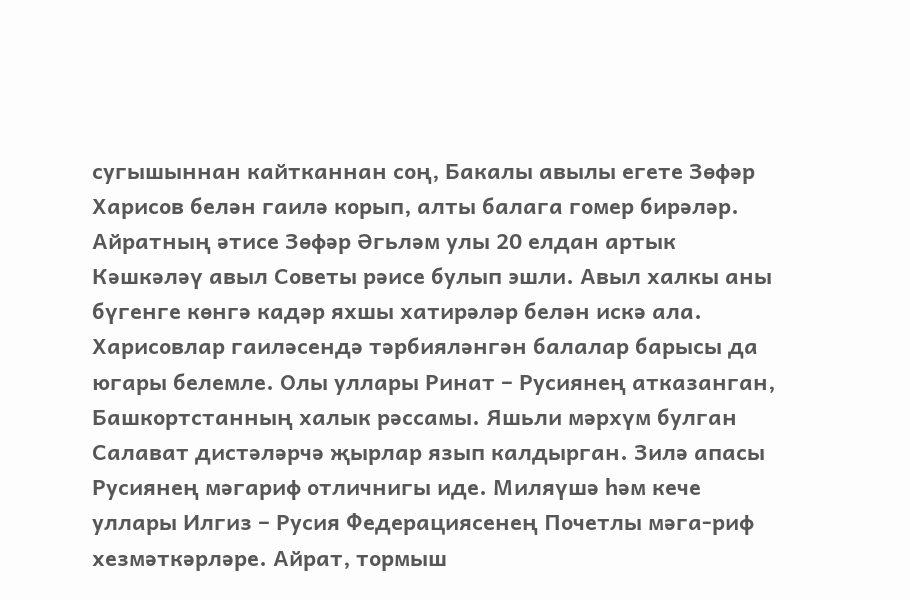сугышыннан кайтканнан соң, Бакалы авылы егете Зөфәр Харисов белән гаилә корып, алты балага гомер бирәләр. Айратның әтисе Зөфәр Әгьләм улы 20 елдан артык Кәшкәләү авыл Советы рәисе булып эшли. Авыл халкы аны бүгенге көнгә кадәр яхшы хатирәләр белән искә ала.
Харисовлар гаиләсендә тәрбияләнгән балалар барысы да югары белемле. Олы уллары Ринат – Русиянең атказанган, Башкортстанның халык рәссамы. Яшьли мәрхүм булган Салават дистәләрчә җырлар язып калдырган. Зилә апасы Русиянең мәгариф отличнигы иде. Миляүшә һәм кече уллары Илгиз – Русия Федерациясенең Почетлы мәга-риф хезмәткәрләре. Айрат, тормыш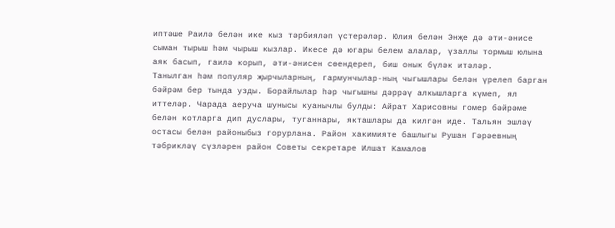иптәше Раилә белән ике кыз тәрбияләп үстерәләр. Юлия белән Энҗе дә әти-әнисе сыман тырыш һәм чырыш кызлар. Икесе дә югары белем алалар, үзаллы тормыш юлына аяк басып, гаилә корып, әти-әнисен сөендереп, биш онык бүләк итәләр.
Танылган һәм популяр җырчыларның, гармунчылар-ның чыгышлары белән үрелеп барган бәйрәм бер тында узды. Борайлылар һәр чыгышны дәррәү алкышларга күмеп, ял иттеләр. Чарада аеруча шунысы куанычлы булды: Айрат Харисовны гомер бәйрәме белән котларга дип дуслары, туганнары, якташлары да килгән иде. Тальян эшләү остасы белән районыбыз горурлана. Район хакимияте башлыгы Рушан Гәрәевның тәбрикләү сүзләрен район Советы секретаре Илшат Камалов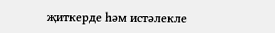җиткерде һәм истәлекле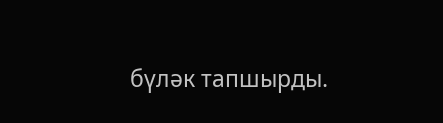бүләк тапшырды.